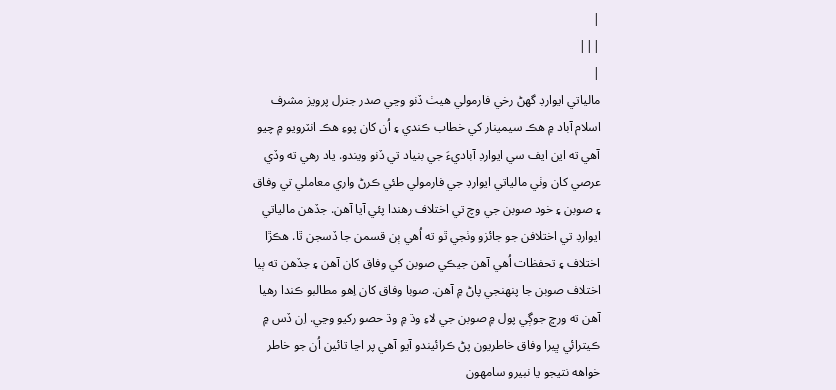|
|||
|
مالياتي ايوارڊ گهڻ رخي فارمولي هيٺ ڏنو وڃي صدر جنرل پرويز مشرف اسلام آباد ۾ هڪ سيمينار کي خطاب ڪندي ۽ اُن کان پوءِ هڪ انٽرويو ۾ چيو آهي ته اين ايف سي ايوارڊ آباديءَ جي بنياد تي ڏنو ويندو. ياد رهي ته وڏي عرصي کان وٺي مالياتي ايوارڊ جي فارمولي طئي ڪرڻ واري معاملي تي وفاق ۽ صوبن ۽ خود صوبن جي وچ تي اختلاف رهندا پئي آيا آهن. جڏهن مالياتي ايوارڊ تي اختلافن جو جائزو وٺجي ٿو ته اُهي ٻن قسمن جا ڏسجن ٿا. هڪڙا اختلاف ۽ تحفظات اُهي آهن جيڪي صوبن کي وفاق کان آهن ۽ جڏهن ته ٻيا اختلاف صوبن جا پنهنجي پاڻ ۾ آهن. صوبا وفاق کان اِهو مطالبو ڪندا رهيا آهن ته ورڇ جوڳي پول ۾ صوبن جي لاءِ وڌ ۾ وڌ حصو رکيو وڃي. اِن ڏس ۾ ڪيترائي ڀيرا وفاق خاطريون پڻ ڪرائيندو آيو آهي پر اڃا تائين اُن جو خاطر خواهه نتيجو يا نبيرو سامهون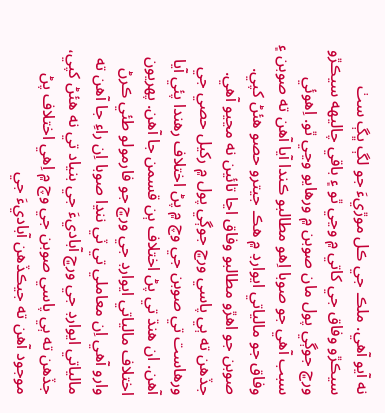نه آيو آهي. ملڪ جي ڪل موڙيءَ جو لڳ ڀڳ سٺ سيڪڙو وفاق جي کاتي ۾ وڃي ٿو ۽ باقي چاليهه سيڪڙو ورڇ جوڳي پول مان صوبن ۾ ورهايو وڃي ٿو. اِهوئي سبب آهي جو صوبا اِهو مطالبو ڪندا آيا آهن ته صوبن ۽ وفاق جو مالياتي ايوارڊ ۾ هڪ جيترو حصو هئڻ کپي. صوبن جو اهڙو مطالبو وفاق اڃا تائين نه مڃيو آهي. جڏهن ته ٻي پاسي ورڇ جوڳي پول ۾ رکيل حصي جي ورهاست تي صوبن جي وچ ۾ پڻ اختلاف رهندا پئي آيا آهن. ان هنڌ تي پڻ اختلاف ٻن قسمن جا آهن. پهريون اختلاف مالياتي ايوارڊ جي ورڇ جو فارمولو طئي ڪرڻ وارو آهي اِن معاملي تي ٽي ننڍا صوبا اِن راءِ جا آهن ته مالياتي ايوارڊ جي ورڇ آباديءَ جي بنياد تي نه هئڻ کپي، جڏهن ته ٻي پاسي صوبن جي وچ ۾ اِهي اختلاف پڻ موجود آهن ته جيڪڏهن آباديءَ جي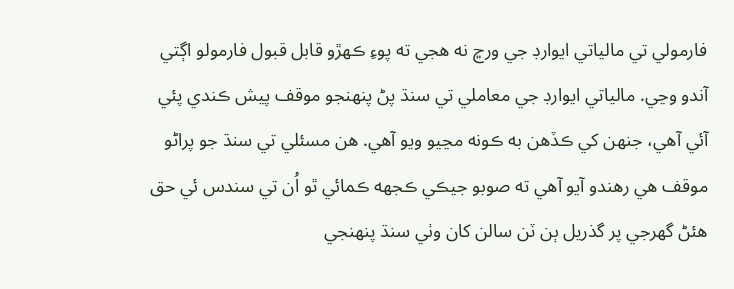فارمولي تي مالياتي ايوارڊ جي ورڇ نه هجي ته پوءِ ڪهڙو قابل قبول فارمولو اڳتي آندو وڃي. مالياتي ايوارڊ جي معاملي تي سنڌ پڻ پنهنجو موقف پيش ڪندي پئي آئي آهي، جنهن کي ڪڏهن به ڪونه مڃيو ويو آهي. هن مسئلي تي سنڌ جو پراڻو موقف هي رهندو آيو آهي ته صوبو جيڪي ڪجهه ڪمائي ٿو اُن تي سندس ئي حق هئڻ گهرجي پر گذريل ٻن ٽن سالن کان وٺي سنڌ پنهنجي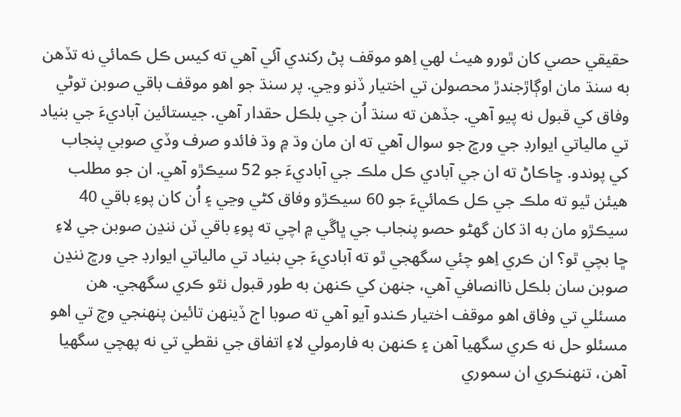حقيقي حصي کان ٿورو هيٺ لهي اِهو موقف پڻ رکندي آئي آهي ته کيس ڪل ڪمائي نه تڏهن به سنڌ مان اوڳاڙجندڙ محصولن تي اختيار ڏنو وڃي. پر سنڌ جو اهو موقف باقي صوبن توڻي وفاق کي قبول نه پيو آهي. جڏهن ته سنڌ اُن جي بلڪل حقدار آهي. جيستائين آباديءَ جي بنياد تي مالياتي ايوارڊ جي ورڇ جو سوال آهي ته ان مان وڌ ۾ وڌ فائدو صرف وڏي صوبي پنجاب کي پوندو. ڇاڪاڻ ته ان جي آبادي ڪل ملڪ جي آباديءَ جو 52 سيڪڙو آهي. ان جو مطلب هيئن ٿيو ته ملڪ جي ڪل ڪمائيءَ جو 60 سيڪڙو وفاق کڻي وڃي ۽ اُن کان پوءِ باقي 40 سيڪڙو مان به اڌ کان گهڻو حصو پنجاب جي ڀاڱي ۾ اچي ته پوءِ باقي ٽن ننڍن صوبن جي لاءِ ڇا بچي ٿو؟ ان ڪري اِهو چئي سگهجي ٿو ته آباديءَ جي بنياد تي مالياتي ايوارڊ جي ورڇ ننڍن صوبن سان بلڪل ناانصافي آهي، جنهن کي ڪنهن به طور قبول نٿو ڪري سگهجي. هن مسئلي تي وفاق اهو موقف اختيار ڪندو آيو آهي ته صوبا اڄ ڏينهن تائين پنهنجي وچ تي اهو مسئلو حل نه ڪري سگهيا آهن ۽ ڪنهن به فارمولي لاءِ اتفاق جي نقطي تي نه پهچي سگهيا آهن، تنهنڪري ان سموري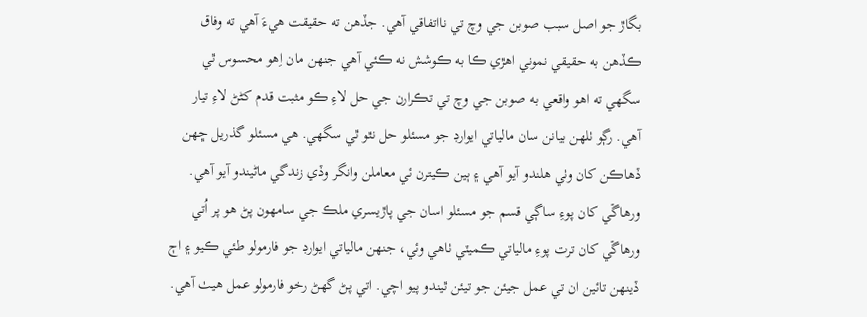بگاڙ جو اصل سبب صوبن جي وچ تي نااتفاقي آهي. جڏهن ته حقيقت هيءَ آهي ته وفاق ڪڏهن به حقيقي نموني اهڙي ڪا به ڪوشش نه ڪئي آهي جنهن مان اِهو محسوس ٿي سگهي ته اهو واقعي به صوبن جي وچ تي تڪرارن جي حل لاءِ ڪو مثبت قدم کڻڻ لاءِ تيار آهي. رڳو ٺلهن بيانن سان مالياتي ايوارڊ جو مسئلو حل نٿو ٿي سگهي. هي مسئلو گذريل ڇهن ڏهاڪن کان وٺي هلندو آيو آهي ۽ ٻين ڪيترن ئي معاملن وانگر وڏي زندگي ماڻيندو آيو آهي. ورهاڱي کان پوءِ ساڳي قسم جو مسئلو اسان جي پاڙيسري ملڪ جي سامهون پڻ هو پر اُتي ورهاڱي کان ترت پوءِ مالياتي ڪميٽي ٺاهي وئي، جنهن مالياتي ايوارڊ جو فارمولو طئي ڪيو ۽ اڄ ڏينهن تائين ان تي عمل جيئن جو تيئن ٿيندو پيو اچي. اتي پڻ گهڻ رخو فارمولو عمل هيٺ آهي.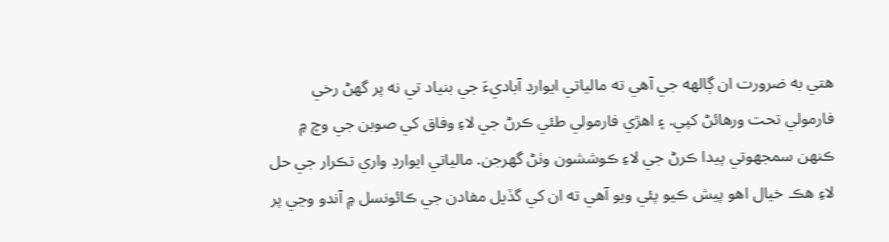هتي به ضرورت ان ڳالهه جي آهي ته مالياتي ايوارڊ آباديءَ جي بنياد تي نه پر گهڻ رخي فارمولي تحت ورهائڻ کپي. ۽ اهڙي فارمولي طئي ڪرڻ جي لاءِ وفاق کي صوبن جي وچ ۾ ڪنهن سمجهوتي پيدا ڪرڻ جي لاءِ ڪوششون وٺڻ گهرجن. مالياتي ايوارڊ واري تڪرار جي حل لاءِ هڪ خيال اهو پيش ڪيو پئي ويو آهي ته ان کي گڏيل مفادن جي ڪائونسل ۾ آندو وڃي پر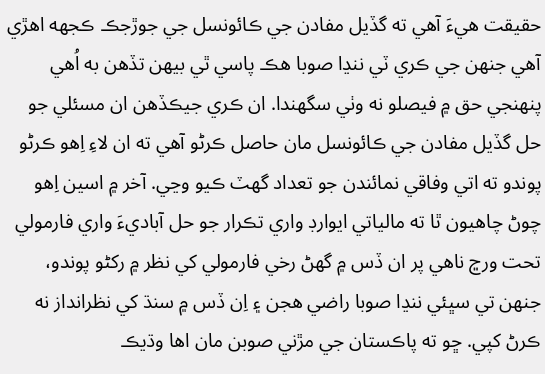حقيقت هيءَ آهي ته گڏيل مفادن جي ڪائونسل جي جوڙجڪ ڪجهه اهڙي آهي جنهن جي ڪري ٽي ننڍا صوبا هڪ پاسي ٿي بيهن تڏهن به اُهي پنهنجي حق ۾ فيصلو نه وٺي سگهندا. ان ڪري جيڪڏهن ان مسئلي جو حل گڏيل مفادن جي ڪائونسل مان حاصل ڪرڻو آهي ته ان لاءِ اِهو ڪرڻو پوندو ته اتي وفاقي نمائندن جو تعداد گهٽ ڪيو وڃي. آخر ۾ اسين اِهو چوڻ چاهيون ٿا ته مالياتي ايوارڊ واري تڪرار جو حل آباديءَ واري فارمولي تحت ورڇ ناهي پر ان ڏس ۾ گهڻ رخي فارمولي کي نظر ۾ رکڻو پوندو، جنهن تي سڀئي ننڍا صوبا راضي هجن ۽ اِن ڏس ۾ سنڌ کي نظرانداز نه ڪرڻ کپي. ڇو ته پاڪستان جي مڙني صوبن مان اها وڌيڪ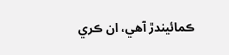ڪمائيندڙ آهي، ان ڪري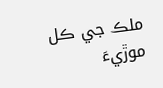ملڪ جي ڪل موڙيءَ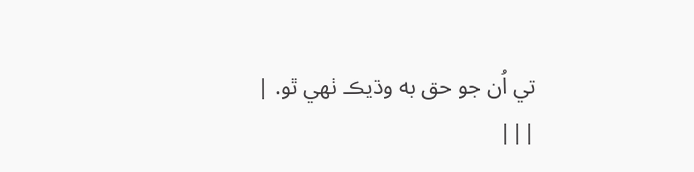تي اُن جو حق به وڌيڪ ٺهي ٿو. |
|||